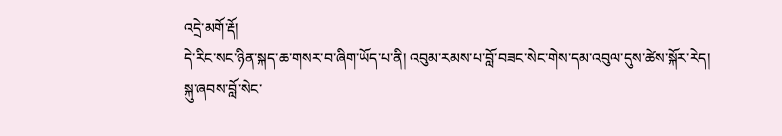འདྲེ་མགོ་རྡོ།
དེ་རིང་སང་ཉིན་སྐད་ཆ་གསར་བ་ཞིག་ཡོད་པ་ནི། འབུམ་རམས་པ་བློ་བཟང་སེང་གེས་དམ་འབུལ་དུས་ཚེས་སྐོར་རེད། སྐུ་ཞབས་བློ་སེང་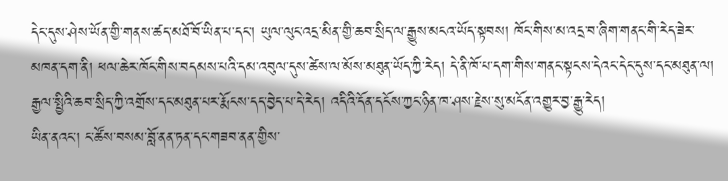དེང་དུས་ཤེས་ཡོན་གྱི་གནས་ཚད་མཐོ་བོ་ཡིན་པ་དང་། ཡུལ་ལུང་འདྲ་མིན་གྱི་ཆབ་སྲིད་ལ་རྒྱུས་མངའ་ཡོད་སྟབས། ཁོང་གིས་མ་འདྲ་བ་ཞིག་གནང་གི་རེད་ཟེར་མཁན་དག་ནི། ཕལ་ཆེར་ཁོང་གིས་བདམས་པའི་དམ་འབུལ་དུས་ཚེས་ལ་མོས་མཐུན་ཡོད་ཀྱི་རེད། དེ་ནི་ཁོ་པ་དག་གིས་གནང་སྟངས་དེའང་དེང་དུས་དང་མཐུན་ལ། རྒྱལ་སྤྱིའི་ཆབ་སྲིད་ཀྱི་འགྲོས་དང་མཐུན་པར་རྨོངས་དད་བྱེད་པ་དེ་རེད། འདིའི་དོན་དངོས་ཀྱང་ཉིན་ཁ་ཤས་རྗེས་སུ་མངོན་འགྱུར་བྱ་རྒྱུ་རེད།
ཡིན་ནའང་། ང་ཚོས་བསམ་བློ་ནན་ཏན་དང་གཟབ་ནན་གྱིས་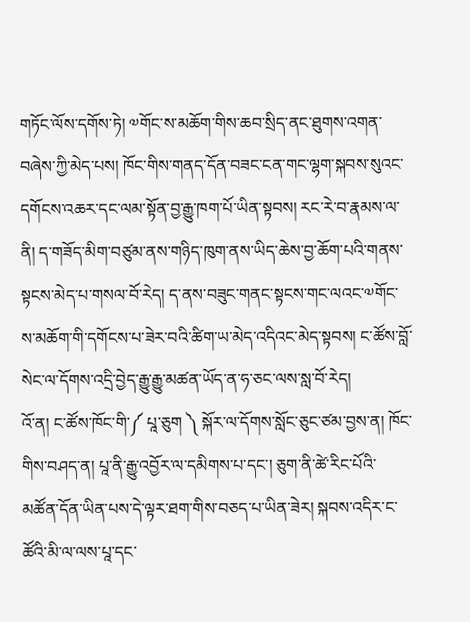གཏོང་ལོས་དགོས་ཏེ། ༧གོང་ས་མཆོག་གིས་ཆབ་སྲིད་ནང་ཐུགས་འགན་བཞེས་ཀྱི་མེད་པས། ཁོང་གིས་གནད་དོན་བཟང་ངན་གང་ལྷག་སྐབས་སུའང་དགོངས་འཆར་དང་ལམ་སྟོན་བྱ་རྒྱུ་ཁག་པོ་ཡིན་སྟབས། རང་རེ་བ་རྣམས་ལ་ནི། ད་གཟོད་མིག་བཙུམ་ནས་གཉིད་ཁུག་ནས་ཡིད་ཆེས་བྱ་ཆོག་པའི་གནས་སྟངས་མེད་པ་གསལ་བོ་རེད། ད་ནས་བཟུང་གནང་སྟངས་གང་ལའང་༧གོང་ས་མཆོག་གི་དགོངས་པ་ཟེར་བའི་ཚིག་ཡ་མེད་འདིའང་མེད་སྟབས། ང་ཚོས་བློ་སེང་ལ་དོགས་འདྲི་བྱེད་རྒྱུ་རྒྱུ་མཚན་ཡོད་ན་ཧ་ཅང་ལས་སླ་བོ་རེད།
འོ་ན། ང་ཚོས་ཁོང་གི་༼ པཱ་ཅུག ༽ སྐོར་ལ་དོགས་སློང་ཅུང་ཙམ་བྱས་ན། ཁོང་གིས་བཤད་ན། པཱ་ནི་རྒྱུ་འབྱོར་ལ་དམིགས་པ་དང་། ཅུག་ནི་ཚེ་རིང་པོའི་མཚོན་དོན་ཡིན་པས་དེ་ལྟར་ཐག་གིས་བཅད་པ་ཡིན་ཟེར། སྐབས་འདིར་ང་ཚོའི་མི་ལ་ལས་པཱ་དང་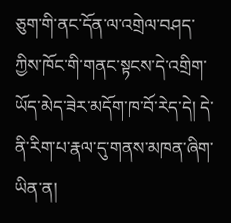ཅུག་གི་ནང་དོན་ལ་འགྲེལ་བཤད་ཀྱིས་ཁོང་གི་གནང་སྟངས་དེ་འགྲིག་ཡོད་མེད་ཟེར་མདོག་ཁ་བོ་རེད་དེ། དེ་ནི་རིག་པ་རྣལ་དུ་གནས་མཁན་ཞིག་ཡིན་ན།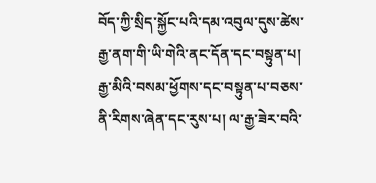བོད་ཀྱི་སྲིད་སྐྱོང་པའི་དམ་འབུལ་དུས་ཚེས་རྒྱ་ནག་གི་ཡི་གེའི་ནང་དོན་དང་བསྟུན་པ། རྒྱ་མིའི་བསམ་ཕྱོགས་དང་བསྟུན་པ་བཅས་ནི་རིགས་ཞེན་དང་རུས་པ། ལ་རྒྱ་ཟེར་བའི་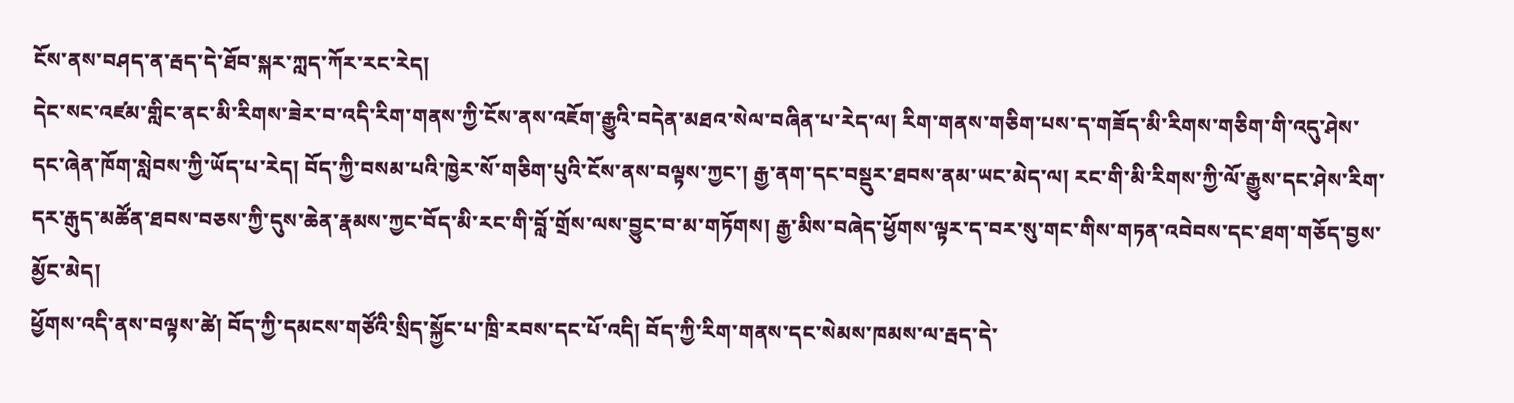ངོས་ནས་བཤད་ན་རྦད་དེ་ཐོབ་སྐར་ཀླད་ཀོར་རང་རེད།
དེང་སང་འཛམ་གླིང་ནང་མི་རིགས་ཟེར་བ་འདི་རིག་གནས་ཀྱི་ངོས་ནས་འཇོག་རྒྱུའི་བདེན་མཐའ་སེལ་བཞིན་པ་རེད་ལ། རིག་གནས་གཅིག་པས་ད་གཟོད་མི་རིགས་གཅིག་གི་འདུ་ཤེས་དང་ཞེན་ཁོག་སླེབས་ཀྱི་ཡོད་པ་རེད། བོད་ཀྱི་བསམ་པའི་ཁྱེར་སོ་གཅིག་པུའི་ངོས་ནས་བལྟས་ཀྱང་། རྒྱ་ནག་དང་བསྡུར་ཐབས་ནམ་ཡང་མེད་ལ། རང་གི་མི་རིགས་ཀྱི་ལོ་རྒྱུས་དང་ཤེས་རིག་དར་རྒུད་མཚོན་ཐབས་བཅས་ཀྱི་དུས་ཆེན་རྣམས་ཀྱང་བོད་མི་རང་གི་བློ་གྲོས་ལས་བྱུང་བ་མ་གཏོགས། རྒྱ་མིས་བཞེད་ཕྱོགས་ལྟར་ད་བར་སུ་གང་གིས་གཏན་འབེབས་དང་ཐག་གཅོད་བྱས་མྱོང་མེད།
ཕྱོགས་འདི་ནས་བལྟས་ཚེ། བོད་ཀྱི་དམངས་གཙོའི་སྲིད་སྐྱོང་པ་ཁྲི་རབས་དང་པོ་འདི། བོད་ཀྱི་རིག་གནས་དང་སེམས་ཁམས་ལ་རྦད་དེ་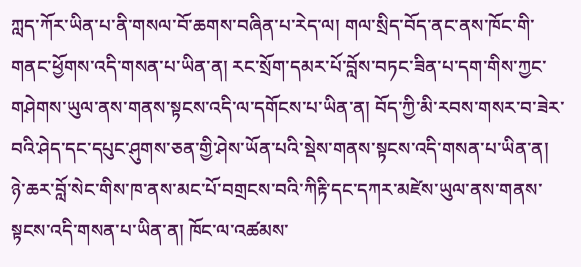ཀླད་ཀོར་ཡིན་པ་ནི་གསལ་བོ་ཆགས་བཞིན་པ་རེད་ལ། གལ་སྲིད་བོད་ནང་ནས་ཁོང་གི་གནང་ཕྱོགས་འདི་གསན་པ་ཡིན་ན། རང་སྲོག་དམར་པོ་བློས་བཏང་ཟིན་པ་དག་གིས་ཀྱང་གཤེགས་ཡུལ་ནས་གནས་སྟངས་འདི་ལ་དགོངས་པ་ཡིན་ན། བོད་ཀྱི་མི་རབས་གསར་བ་ཟེར་བའི་ཤེད་དང་དཔུང་ཤུགས་ཅན་གྱི་ཤེས་ཡོན་པའི་སྡེས་གནས་སྟངས་འདི་གསན་པ་ཡིན་ན། ཉེ་ཆར་བློ་སེང་གིས་ཁ་ནས་མང་པོ་བགྲངས་བའི་ཀིརྟི་དང་དཀར་མཛེས་ཡུལ་ནས་གནས་སྟངས་འདི་གསན་པ་ཡིན་ན། ཁོང་ལ་འཚམས་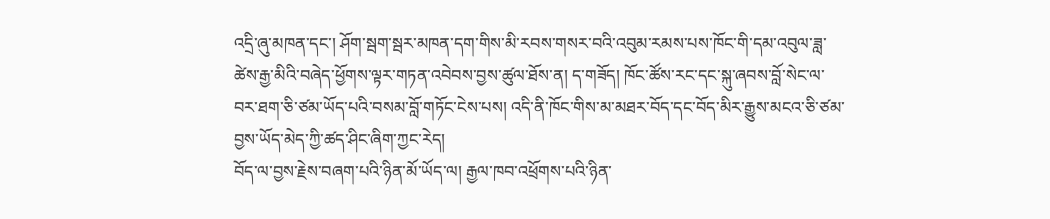འདྲི་ཞུ་མཁན་དང་། ཤོག་སྦག་སྦར་མཁན་དག་གིས་མི་རབས་གསར་བའི་འབུམ་རམས་པས་ཁོང་གི་དམ་འབུལ་ཟླ་ཚེས་རྒྱ་མིའི་བཞེད་ཕྱོགས་ལྟར་གཏན་འབེབས་བྱས་ཚུལ་ཐོས་ན། ད་གཟོད། ཁོང་ཚོས་རང་དང་སྐུ་ཞབས་བློ་སེང་ལ་བར་ཐག་ཅི་ཙམ་ཡོད་པའི་བསམ་བློ་གཏོང་ངེས་པས། འདི་ནི་ཁོང་གིས་མ་མཐར་བོད་དང་བོད་མིར་རྒྱུས་མངའ་ཅི་ཙམ་བྱས་ཡོད་མེད་ཀྱི་ཚད་ཤིང་ཞིག་ཀྱང་རེད།
བོད་ལ་བྱས་རྗེས་བཞག་པའི་ཉིན་མོ་ཡོད་ལ། རྒྱལ་ཁབ་འཕྲོགས་པའི་ཉིན་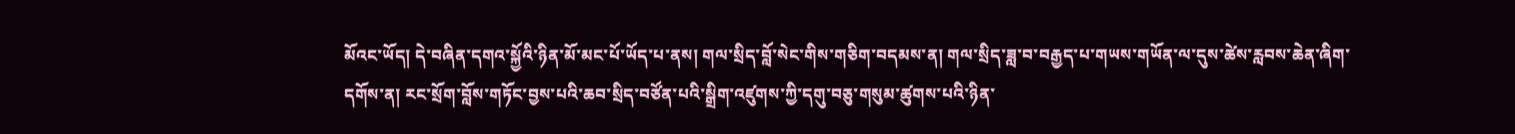མོའང་ཡོད། དེ་བཞིན་དགའ་སྐྱོའི་ཉིན་མོ་མང་པོ་ཡོད་པ་ནས། གལ་སྲིད་བློ་སེང་གིས་གཅིག་བདམས་ན། གལ་སྲིད་ཟླ་བ་བརྒྱད་པ་གཡས་གཡོན་ལ་དུས་ཚེས་རླབས་ཆེན་ཞིག་དགོས་ན། རང་སྲོག་བློས་གཏོང་བྱས་པའི་ཆབ་སྲིད་བཙོན་པའི་སྒྲིག་འཛུགས་ཀྱི་དགུ་བཅུ་གསུམ་ཚུགས་པའི་ཉིན་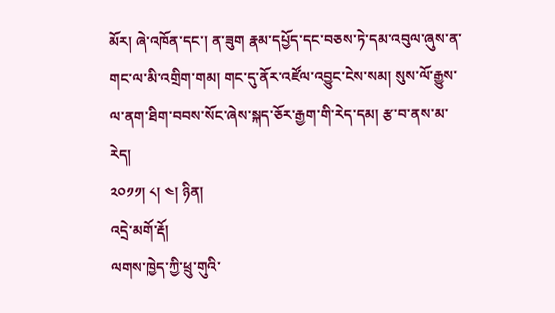མོར། ཞེ་འཁོན་དང་། ན་ཟུག རྣམ་དཔྱོད་དང་བཅས་ཏེ་དམ་འབུལ་ཞུས་ན་གང་ལ་མི་འགྲིག་གམ། གང་དུ་ནོར་འཛོལ་འབྱུང་ངེས་སམ། སུས་ལོ་རྒྱུས་ལ་ནག་ཐིག་བབས་སོང་ཞེས་སྐད་ཅོར་རྒྱག་གི་རེད་དམ། རྩ་བ་ནས་མ་རེད།
༢༠༡༡། ༨། ༤། ཉིན།
འདྲེ་མགོ་རྡོ།
ལགས་ཁྱེད་ཀྱི་ཕྲུ་གུའི་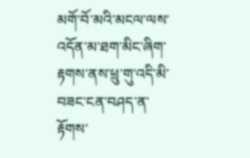མགོ་བོ་མའི་མངལ་ལས་འདོན་མ་ཐག་མིང་ཞིག་རྟགས་ནས་ཕྲུ་གུ་འདི་མི་བཟང་ངན་བཤད་ན་རྟོགས་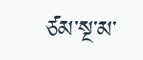ཙམ་སྔ་མ་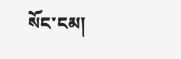སོང་ངམ།